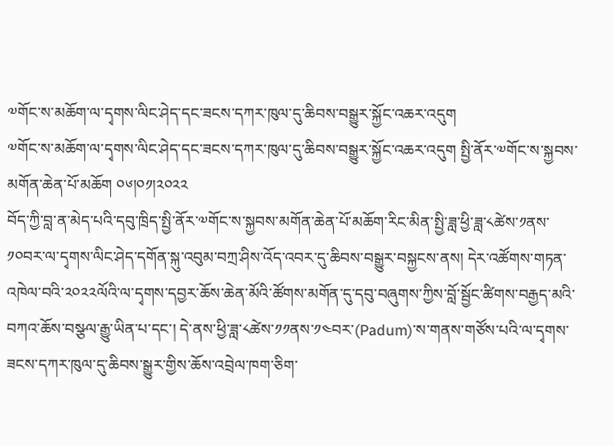༧གོང་ས་མཆོག་ལ་དྭགས་ལིང་ཤེད་དང་ཟངས་དཀར་ཁུལ་དུ་ཆིབས་བསྒྱུར་སྐྱོང་འཆར་འདུག
༧གོང་ས་མཆོག་ལ་དྭགས་ལིང་ཤེད་དང་ཟངས་དཀར་ཁུལ་དུ་ཆིབས་བསྒྱུར་སྐྱོང་འཆར་འདུག སྤྱི་ནོར་༧གོང་ས་སྐྱབས་མགོན་ཆེན་པོ་མཆོག ༠༦།༠༡།༢༠༢༢
བོད་ཀྱི་བླ་ན་མེད་པའི་དབུ་ཁྲིད་སྤྱི་ནོར་༧གོང་ས་སྐྱབས་མགོན་ཆེན་པོ་མཆོག་རིང་མིན་སྤྱི་ཟླ་ཕྱི་ཟླ་༨ཚེས་༡ནས་༡༠བར་ལ་དྭགས་ལིང་ཤེད་དགོན་སྐུ་འབུམ་བཀྲ་ཤིས་འོད་འབར་དུ་ཆིབས་བསྒྱུར་བསྐྱངས་ནས། དེར་འཚོགས་གཏན་འཁེལ་བའི་༢༠༢༢ལོའི་ལ་དྭགས་དབྱར་ཆོས་ཆེན་མོའི་ཚོགས་མགོན་དུ་དབུ་བཞུགས་ཀྱིས་བློ་སྦྱོང་ཚིགས་བརྒྱད་མའི་བཀའ་ཆོས་བསྩལ་རྒྱུ་ཡིན་པ་དང་། དེ་ནས་ཕྱི་ཟླ་༨ཚེས་༡༡ནས་༡༤བར་(Padum)་ས་གནས་གཙོས་པའི་ལ་དྭགས་ཟངས་དཀར་ཁུལ་དུ་ཆིབས་སྒྱུར་གྱིས་ཆོས་འབྲེལ་ཁག་ཅིག་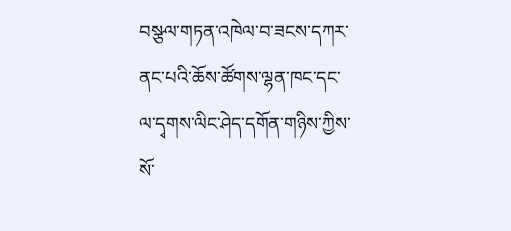བསྩལ་གཏན་འཁེལ་བ་ཟངས་དཀར་ནང་པའི་ཆོས་ཚོགས་ལྷན་ཁང་དང་ལ་དྭགས་ལིང་ཤེད་དགོན་གཉིས་ཀྱིས་སོ་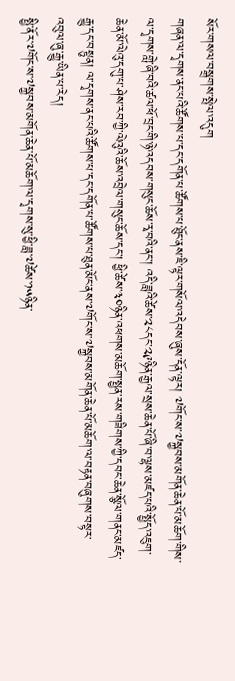སོར་གསལ་བསྒྲགས་སྤེལ་འདུག
གཞན་ལ་དྭགས་ནང་པའི་ཚོགས་པ་དང་དགོན་པ་ཚོགས་པ་ཐོུང་ནས་ཇི་ལྟར་གསོལ་འདེབས་ཞུས་དོན་ལྟར། ༧གོང་ས་༧སྐྱབས་མགོན་ཆེན་པོ་མཆོག་གིས་ལ་དྭགས་གླེ་ཞི་བའི་ཚལ་ཕོ་བྲང་གི་ཉེ་འདབས་གསུང་ཆོས་རྭ་བའི་ནང་། འདི་ཟླའི་ཚེས་༢༨དང་༢༩ཉིན་རྒྱལ་སྲས་ཆེན་པོ་ཞི་བ་ལྷས་མཛད་པའི་སྤྱོད་འཇུག་ཆེན་མོ་ལེའུ་དགུ་པ་ཤེས་རབ་ཀྱི་ལེའུའི་ཆོས་འབྲེལ་གསུང་ཆོས་དང་། ཕྱི་ཚེས་༣༠ཉིན་འཕགས་མཆོག་སྤྱན་རས་གཟིགས་ཀྱི་དབང་ཆེན་སྩོལ་གནང་མཛད་རྒྱུ་དང་བསྟུན། ལ་དྭགས་ནང་པའི་ཚོགས་པ་དང་དགོན་པ་ཚོགས་པ་ཐུན་མོང་ནས་༧གོང་ས་༧སྐྱབས་མགོན་ཆེན་པོ་མཆོག་ལ་བརྟན་བཞུགས་བསྟར་འབུལ་ཞུ་རྒྱུ་ཡིན་པ་རེད།
སྤྱི་ནོར་༧གོང་ས་༧སྐྱབས་མགོན་ཆེན་པོ་མཆོག་ལ་དྭགས་སུ་ཕྱི་ཟླ་༧ཚེས་༡༥ཉིན་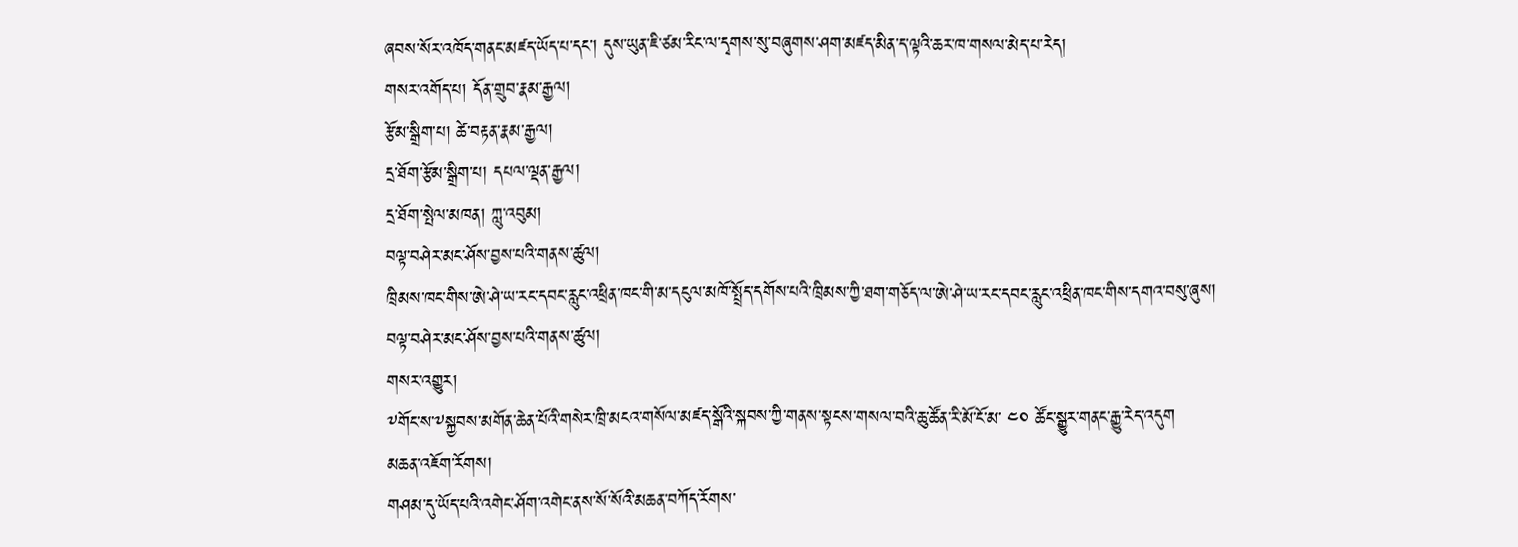ཞབས་སོར་འཁོད་གནང་མཛད་ཡོད་པ་དང་། དུས་ཡུན་ཇི་ཙམ་རིང་ལ་དྭགས་སུ་བཞུགས་ཤག་མཛད་མིན་ད་ལྟའི་ཆར་ཁ་གསལ་མེད་པ་རེད།
གསར་འགོད་པ། དོན་གྲུབ་རྣམ་རྒྱལ།
རྩོམ་སྒྲིག་པ། ཚེ་བརྟན་རྣམ་རྒྱལ།
དྲ་ཐོག་རྩོམ་སྒྲིག་པ། དཔལ་ལྡན་རྒྱལ།
དྲ་ཐོག་སྤེལ་མཁན། ཀླུ་འབུམ།
བལྟ་བཤེར་མང་ཤོས་བྱས་པའི་གནས་ཚུལ།
ཁྲིམས་ཁང་གིས་ཨེ་ཤེ་ཡ་རང་དབང་རླུང་འཕྲིན་ཁང་གི་མ་དངུལ་མཁོ་སྤྲོད་དགོས་པའི་ཁྲིམས་ཀྱི་ཐག་གཅོད་ལ་ཨེ་ཤེ་ཡ་རང་དབང་རླུང་འཕྲིན་ཁང་གིས་དགའ་བསུ་ཞུས།
བལྟ་བཤེར་མང་ཤོས་བྱས་པའི་གནས་ཚུལ།
གསར་འགྱུར།
༸གོང་ས་༸སྐྱབས་མགོན་ཆེན་པོའི་གསེར་ཁྲི་མངའ་གསོལ་མཛད་སྒོའི་སྐབས་ཀྱི་གནས་སྟངས་གསལ་བའི་ཆུ་ཚོན་རི་མོ་ངོ་མ་ ༤༠ ཚོང་སྒྱུར་གནང་རྒྱུ་རེད་འདུག
མཆན་འཇོག་རོགས།
གཤམ་དུ་ཡོད་པའི་འགེང་ཤོག་འགེང་ནས་སོ་སོའི་མཆན་བཀོད་རོགས་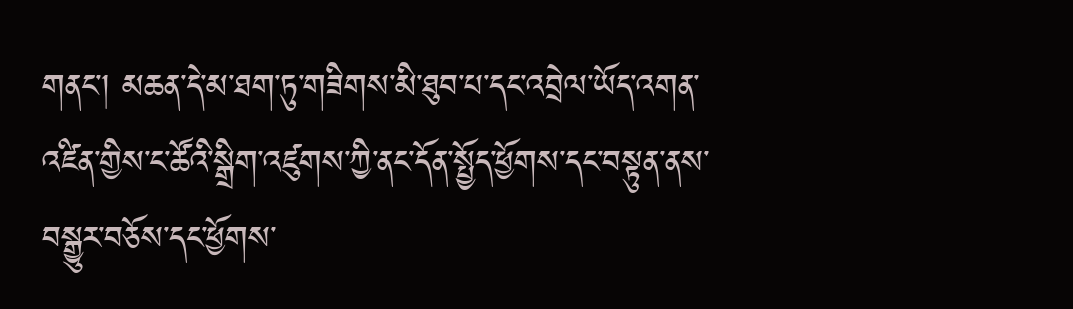གནང་། མཆན་དེ་མ་ཐག་ཏུ་གཟིགས་མི་ཐུབ་པ་དང་འབྲེལ་ཡོད་འགན་འཛིན་གྱིས་ང་ཚོའི་སྒྲིག་འཛུགས་ཀྱི་ནང་དོན་སྤྱོད་ཕྱོགས་དང་བསྟུན་ནས་བསྒྱུར་བཅོས་དང་ཕྱོགས་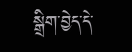སྒྲིག་བྱེད་དེ་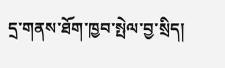དྲ་གནས་ཐོག་ཁྱབ་སྤེལ་བྱ་སྲིད།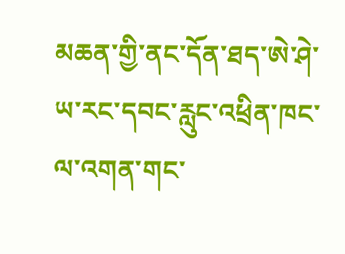མཆན་གྱི་ནང་དོན་ཐད་ཨེ་ཤེ་ཡ་རང་དབང་རླུང་འཕྲིན་ཁང་ལ་འགན་གང་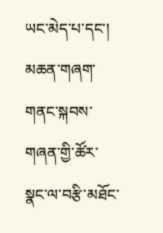ཡང་མེད་པ་དང་། མཆན་གཞག་གནང་སྐབས་གཞན་གྱི་ཚོར་སྣང་ལ་བརྩི་མཐོང་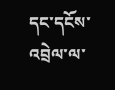དང་དངོས་འབྲེལ་ལ་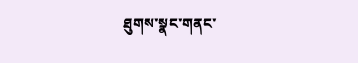ཐུགས་སྣང་གནང་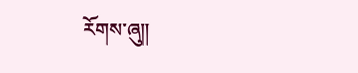རོགས་ཞུ༎